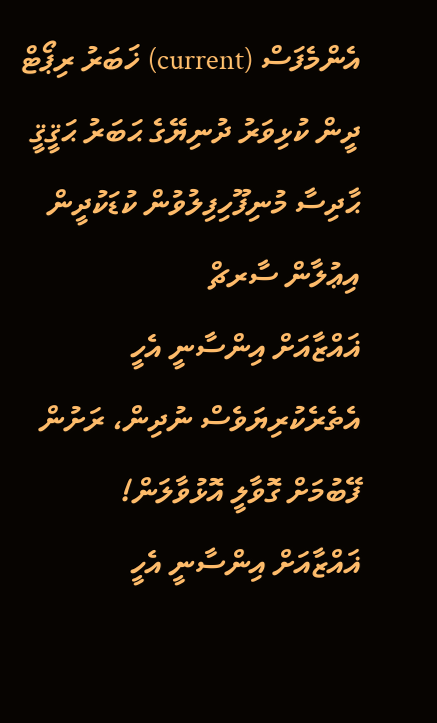އެންމެފަސް (current) ޚަބަރު ރިޕޯޓް ދީން ކުޅިވަރު ދުނިޔޭގެ ޙަބަރު ޙަޤީޤީ ޙާދިސާ މުނިފޫހިފިލުވުން ކުޑަކުދީން އިޢުލާން ސާރޗް
ޣައްޒާއަށް އިންސާނީ އެހީ އެތެރެކުރިޔަވެސް ނުދިން، ރަށުން ފޭބުމަށް ގޮވާލީ އޮޅުވާލަން!
ޣައްޒާއަށް އިންސާނީ އެހީ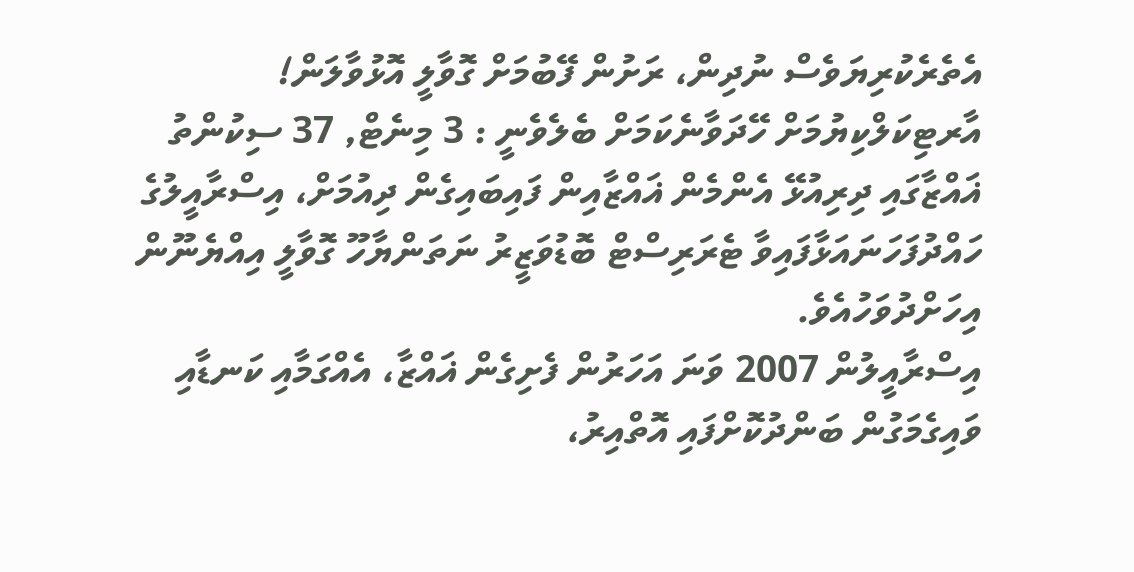އެތެރެކުރިޔަވެސް ނުދިން، ރަށުން ފޭބުމަށް ގޮވާލީ އޮޅުވާލަން!
އާރޓިކަލްކިޔުމަށް ހޭދަވާނެކަމަށް ބެލެވެނީ : 3 މިނެޓް, 37 ސިކުންތު
ޣައްޒާގައި ދިރިއުޅޭ އެންމެން ޣައްޒާއިން ފައިބައިގެން ދިއުމަށް، އިސްރާއީލުގެ ހައްދުފަހަނައަޅާފައިވާ ޓެރަރިސްޓް ބޮޑުވަޒީރު ނަތަންޔާހޫ ގޮވާލީ އިއްޔެނޫން އިހަށްދުވަހުއެވެ.
އިސްރާއީލުން 2007 ވަނަ އަހަރުން ފެށިގެން ޣައްޒާ، އެއްގަމާއި ކަނޑާއި ވައިގެމަގުން ބަންދުކޮށްފައި އޮތްއިރު،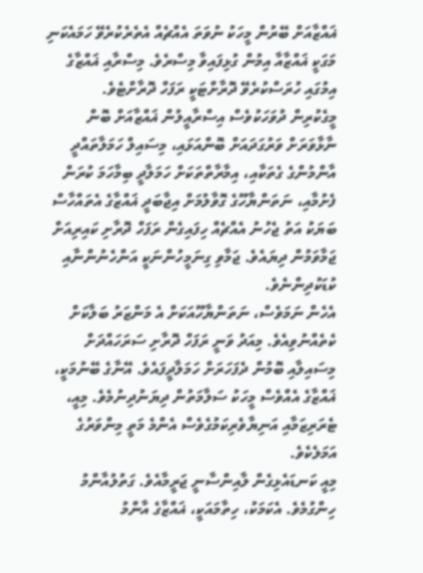ޣައްޒާއަށް ބޭރުން މީހަކު ނުވަތަ އެއްޗެއް އެތެރެކުރެވޭ ހަމައެކަނި މަގަކީ ޣައްޒާއާ އިމުން ގުޅިފައިވާ މިސްރެވެ. މިސްރާއި ޣައްޒާގެ އިމުގައި ހުރަސްކުރެވޭ ދޮރާށްޓަކީ ރަފަހް ދޮރާށްޓެވެ.
މީގެކުރިން ދުވަހަކުވެސް އިސްރާއީލުން ޣައްޒާއަށް ބޮން ނާޅާވަރަށް ވަރުގަދައަށް ބޮންއަޅައި، މިސައިލް ހަމަލާތައްދީ އާންމުންގެ ގެތަކާއި، އިމާރާތްތަކަށް ހަމަލާދީ ބިމާހަމަ ކުރަން ފެށުމާއި، ނަތަންޔާހޫގެ ގޮވާލުމަށް އިޖާބަދީ ޣައްޒާގެ އެތައްހާސް ބަޔަކު އަތު ޖެހުނު އެއްޗެއް ހިފައިގެން ރަފަހް ދޮރާށި ކައިރިއަށް ޖަމާވަމުން ދިޔައެވެ. ޖަމާވި ގިނަމީހުންނަކީ އަންހެނުންނާއި ކުޑަކުދިންނެވެ.
އެހެން ނަމަވެސް، ނަތަންޔާހޫއަކަށް އެ މަންޒަރު ބަލާކަށް ކެތެއްނުވިއެވެ. މިއަދު ވަނީ ރަފަހް ދޮރާށި ސަރަހައްދަށް މިސައިލާއި ބޮމުން ދެފަހަރަށް ހަމަލާދީފައެވެ. އޭނާގެ ބޭނުމަކީ، ޣައްޒާގެ އެއްވެސް މީހަކު ސަލާމަތުން ދިޔަނުދިނުމެވެ. މިއީ، ޓެރަރިޒަމާއި އަނިޔާވެރިކަމުގެވެސް އެންމެ މަތީ މިންވަރުގެ އަމަލެކެވެ.
މިއީ ކަނޑައެޅިގެން ލާއިންސާނީ ޖަރީމާއެވެ. ގަތުލުއާންމު ހިންގުމެވެ. އެކަމަކު، ހިތާމައަކީ، ޣައްޒާގެ އާންމު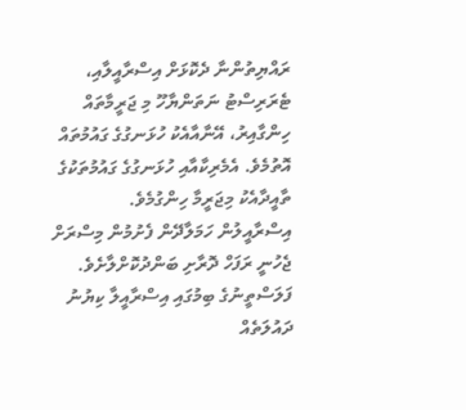ރައްޔިތުންނާ ދެކޮޅަށް އިސްރާއީލާއި، ޓެރަރިސްޓު ނަތަންޔާހޫ މި ޖަރީމާތައް ހިންގާއިރު، އޭނާއާއެކު ހުޅަނގުގެ ގައުމުތައް އޮތުމެވެ. އެމެރިކާއާއި ހުޅަނގުގެ ގައުމުތަކުގެ ތާއީދާއެކު މިޖަރީމާ ހިންގުމެވެ.
އިސްރާއީލުން ހަމަލާދޭން ފެށުމުން މިސްރަށް ޖެހުނީ ރަފަހް ދޮރާށި ބަންދުކޮށްލާށެވެ.
ފަލަސްތީނުގެ ބިމުގައި އިސްރާއީލާ ކިޔުނު ދައުލަތެއް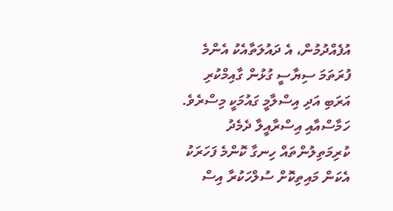އުފެއްދުމުން، އެ ދައުލަތާއެކު އެންމެ ފުރަތަމަ ސިޔާސީ ގުޅުން ގާއިމްކުރި އަރަބި އަދި އިސްލާމީ ގައުމަކީ މިސްރެވެ. ހަމާސްއާއި އިސްރާއީލާ ދެމެދު ކުރިމަތިލުންތައް ހިނގާ ކޮންމެ ފަހަރަކު އެކަން މައިތިކޮށް ސުލްހަކުރާ އިސް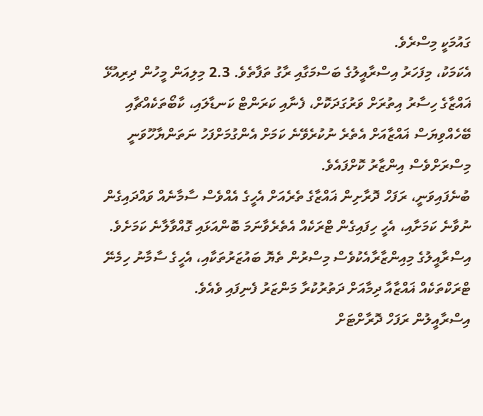ގައުމަކީ މިސްރެވެ.
އެކަމަކު، މިފަހަރު އިސްރާއީލުގެ ބަސްމަގާއި ރާގު ތަފާތެވެ. 2.3 މިލިއަން މީހުން ދިރިއުޅޭ ޣައްޒާގެ ހިސާރު އިތުރަށް ވަރުގަދަކޮށް، ފެނާއި ކަރަންޓް ކަނޑާލައި، ކާބޯތަކެއްޗާއި ބޭހެއްވިޔަސް ޣައްޒާއަށް އެތެރެ ނުކުރެވޭނެ ކަމަށް އެންގުމަށްފަހު ނަތަންޔާހޫވަނީ މިސްރަށްވެސް އިންޒާރު ކޮށްފައެވެ.
ބުނެފައިވަނީ، ރަފަހް ދޮރާށިން ޣައްޒާގެ ތެރެއަށް އެހީގެ އެއްވެސް ސާމާނެއް ވައްދައިގެން ނުވާނެ ކަމަށާއި، އެހީ ހިފައިގެން ޓްރަކެއް އެތެރެވާނަމަ ބޮންއަޅައި ގޮއްވާލާނެ ކަމަށެވެ. އިސްރާއީލުގެ މިއިންޒާރާއެކުވެސް މިސްރުން ތެޔޮ ބައުޒަރުތަކާއި، އެހީގެ ސާމާނު ހިމެނޭ ޓްރަކްތަކެއް ޣައްޒާއާ ދިމާއަށް ދަތުރުކުރާ މަންޒަރު ފެނިފައި ވެއެވެ.
އިސްރާއީލުން ރަފަހް ދޮރާށްޓަށް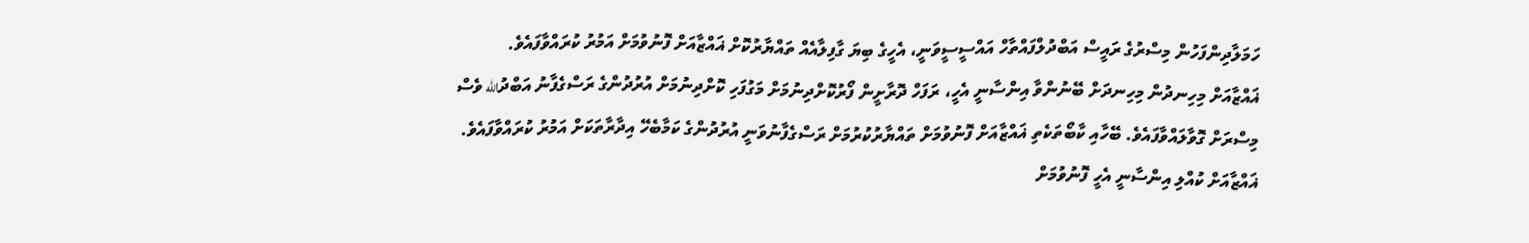ހަމަލާދިންފަހުން މިސްރުގެ ރައީސް އަބްދުލްފައްތާހް އައްސީސީވަނީ، އެހީގެ ބިޔަ ގާފިލާއެއް ތައްޔާރުކޮށް ޣައްޒާއަށް ފޮނުވުމަށް އަމުރު ކުރައްވާފައެވެ.
ޣައްޒާއަށް މިހިނދުން މިހިނދަށް ބޭނުންވާ އިންސާނީ އެހީ، ރަފަހް ދޮރާށީން ފޯރުކޮށްދިނުމަށް މަގުފަހި ކޮށްދިނުމަށް އުރުދުންގެ ރަސްގެފާނު އަބްދުالله ވެސް މިސްރަށް ގޮވާލައްވާފައެވެ. ބޭހާއި ކާބޯތަކެތި ޣައްޒާއަށް ފޮނުވުމަށް ތައްޔާރުކުރުމަށް ރަސްގެފާނުވަނީ އުރުދުންގެ ކަމާބެހޭ އިދާރާތަކަށް އަމުރު ކުރައްވާފައެވެ.
ޣައްޒާއަށް ކުއްލި އިންސާނީ އެހީ ފޮނުވުމަށް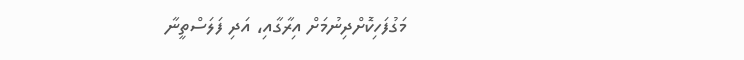މަގުފަހިކޮށްދިނުމަށް އިރާގާއި، އަދި ފަލަސްތީނާ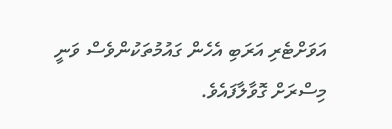އަވަށްޓެރި އަރަބި އެހެން ގައުމުތަކުންވެސް ވަނީ މިސްރަށް ގޮވާލާފައެވެ.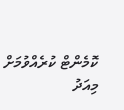ކޮމެންޓް ކުރެއްވުމަށް
މިއަދު